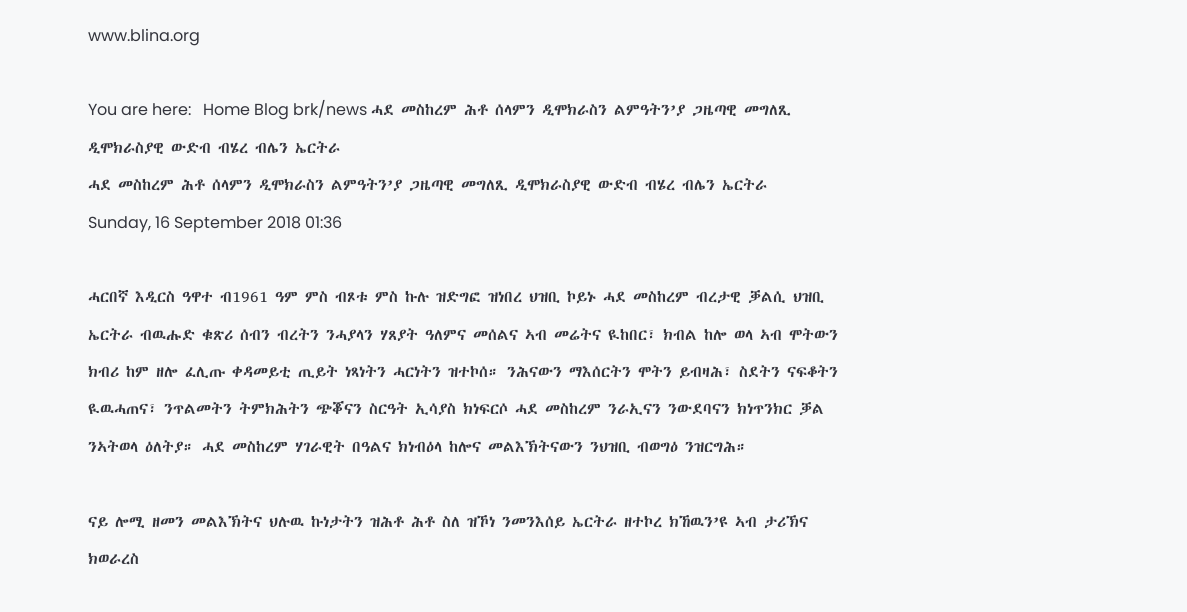www.blina.org

You are here:   Home Blog brk/news ሓደ መስከረም ሕቶ ሰላምን ዲሞክራስን ልምዓትን’ያ ጋዜጣዊ መግለጺ ዲሞክራስያዊ ውድብ ብሄረ ብሌን ኤርትራ
ሓደ መስከረም ሕቶ ሰላምን ዲሞክራስን ልምዓትን’ያ ጋዜጣዊ መግለጺ ዲሞክራስያዊ ውድብ ብሄረ ብሌን ኤርትራ
Sunday, 16 September 2018 01:36

ሓርበኛ እዲርስ ዓዋተ ብ1961 ዓም ምስ ብጾቱ ምስ ኩሉ ዝድግፎ ዝነበረ ህዝቢ ኮይኑ ሓደ መስከረም ብረታዊ ቓልሲ ህዝቢ ኤርትራ ብዉሑድ ቁጽሪ ሰብን ብረትን ንሓያላን ሃጸያት ዓለምና መሰልና ኣብ መሬትና ዪከበር፣ ክብል ከሎ ወላ ኣብ ሞትውን ክብሪ ከም ዘሎ ፈሊጡ ቀዳመይቲ ጢይት ነጻነትን ሓርነትን ዝተኮሰ። ንሕናውን ማእሰርትን ሞትን ይብዛሕ፣ ስደትን ናፍቆትን ዪዉሓጠና፣ ንጥልመትን ትምክሕትን ጭቖናን ስርዓት ኢሳያስ ክነፍርሶ ሓደ መስከረም ንራኢናን ንውደባናን ክነጥንክር ቓል ንኣትወላ ዕለትያ። ሓደ መስከረም ሃገራዊት በዓልና ክነብዕላ ከሎና መልእኽትናውን ንህዝቢ ብወግዕ ንዝርግሕ።

ናይ ሎሚ ዘመን መልእኽትና ህሉዉ ኩነታትን ዝሕቶ ሕቶ ስለ ዝኾነ ንመንእሰይ ኤርትራ ዘተኮረ ክኸዉን’ዩ ኣብ ታሪኽና ክወራረስ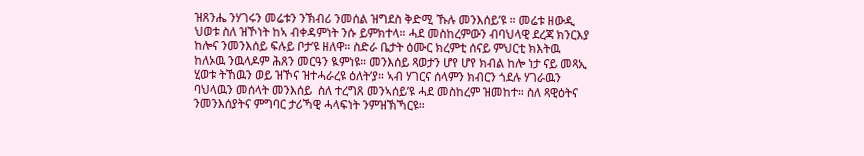ዝጸንሔ ንሃገሩን መሬቱን ንኽብሪ ንመሰል ዝግደስ ቅድሚ ኹሉ መንእሰይ’ዩ ። መሬቱ ዘውዲ ህወቱ ስለ ዝኾነት ከኣ ብቀዳምነት ንሱ ይምክተላ። ሓደ መስከረምውን ብባህላዊ ደረጃ ክንርእያ ከሎና ንመንእሰይ ፍሉይ ቦታ’ዩ ዘለዋ። ስድራ ቤታት ዕሙር ክረምቲ ሰናይ ምህርቲ ክእትዉ ከለኦዉ ንዉላዶም ሕጸን መርዓን ዪምነዩ። መንእሰይ ጻወታን ሆየ ሆየ ክብል ከሎ ነታ ናይ መጻኢ ሂወቱ ትኸዉን ወይ ዝኾና ዝተሓራረዩ ዕለት’ያ። ኣብ ሃገርና ሰላምን ክብርን ጎደሉ ሃገራዉን ባህላዉን መሰላት መንእሰይ  ስለ ተረግጸ መንኣሰይ’ዩ ሓደ መስከረም ዝመከተ። ስለ ጻዊዕትና ንመንእሰያትና ምግባር ታሪኻዊ ሓላፍነት ንምዝኽኻርዩ።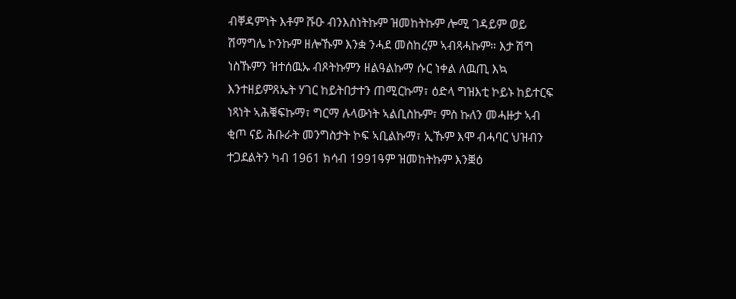ብቐዳምነት እቶም ሹዑ ብንእስነትኩም ዝመከትኩም ሎሚ ገዳይም ወይ ሽማግሌ ኮንኩም ዘሎኹም እንቋ ንሓደ መስከረም ኣብጻሓኩም። እታ ሽግ ነስኹምን ዝተሰዉኡ ብጾትኩምን ዘልዓልኩማ ሱር ነቀል ለዉጢ እኳ እንተዘይምጸኤት ሃገር ከይትበታተን ጠሚርኩማ፣ ዕድላ ግዝእቲ ኮይኑ ከይተርፍ ነጻነት ኣሕቑፍኩማ፣ ግርማ ሉላውነት ኣልቢስኩም፣ ምስ ኩለን መሓዙታ ኣብ ቂጦ ናይ ሕቡራት መንግስታት ኮፍ ኣቢልኩማ፣ ኢኹም እሞ ብሓባር ህዝብን ተጋደልትን ካብ 1961 ክሳብ 1991ዓም ዝመከትኩም እንቛዕ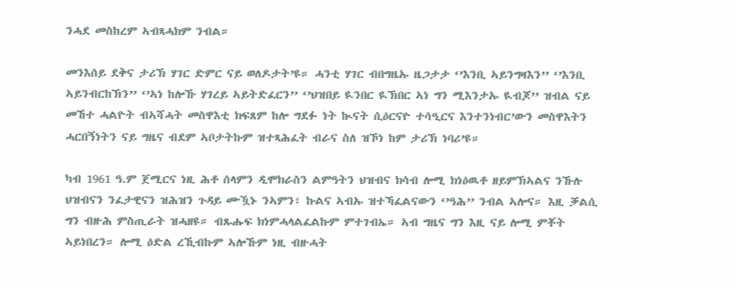ንሓደ መስከረም ኣብጻሓክም ንብል።

መንእሰይ ደቅና ታሪኽ ሃገር ድምር ናይ ወለዶታት’ዩ። ሓንቲ ሃገር ብበግዜኡ ዜጋታታ ‘’እንቢ ኣይንግዛእን’’ ‘’እንቢ ኣይንብርከኽን’’ ‘’ኣነ ከሎኹ ሃገረይ ኣይትድፈርን’’ ‘’ህዝበይ ዪንበር ዪኽበር ኣነ ግን ሚእንታኡ ዪብጆ’’ ዝብል ናይ መኸተ ሓልዮት ብኣሻሓት መስዋእቲ ክፍጸም ከሎ ግደፉ ነት ኲናት ሲዕርናዮ ተሳዒርና እንተንነብር’ውን መስዋእትን ሓርበኝነትን ናይ ግዜና ብደም ኣቦታትኩም ዝተጻሕፈት ብራና ስለ ዝኾነ ከም ታሪኽ ነባሪ’ዩ።

ካብ 1961 ዓ.ም ጀሚርና ነዚ ሕቶ ሰላምን ዲሞክራስን ልምዓትን ህዝብና ክሳብ ሎሚ ክነዕዉቶ ዘይምኽኣልና ንኹሉ ህዝብናን ንፈታዊናን ዝሕዝን ጉዳይ ሙዃኑ ንኣምን፣ ኩልና ኣብኡ ዝተኻፈልናውን ‘’ዓሕ’’ ንብል ኣሎና። እዚ ቓልሲ ግን ብዙሕ ምስጢራት ዝሓዘዩ። ብጹሑፍ ክነምሓላልፈልኩም ምተገብኤ። ኣብ ግዜና ግን እዚ ናይ ሎሚ ምቾት ኣይነበረን። ሎሚ ዕድል ረኺብኩም ኣሎኹም ነዚ ብዙሓት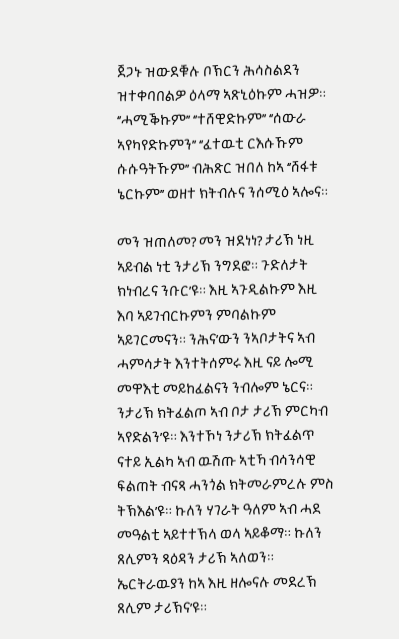ጀጋኑ ዝውደቑሉ ቦኽርን ሕሳስልደን ዝተቀባበልዎ ዕላማ ኣጽኒዕኩም ሓዝዎ። ‘’ሓሚቕኩም’’ ‘’ተሸዊድኩም’’ ‘’ሰውራ ኣየካየድኩምን’’ ‘’ፈተዉቲ ርእሱኹም ሱሱዓትኹም’’ ብሕጽር ዝበለ ከኣ ‘’ሸፋቱ ኔርኩም’’ ወዘተ ክትብሉና ንሰሚዕ ኣሎና።

መን ዝጠለመ? መን ዝደነነ? ታሪኽ ነዚ ኣይብል ነቲ ንታሪኽ ንግደፎ። ጉድለታት ክነብረና ንቡር’ዩ። እዚ ኣጉዲልኩም እዚ እባ ኣይገብርኩምን ምባልኩም ኣይገርመናን። ንሕና’ውን ንኣቦታትና ኣብ ሓምሳታት እንተትሰምሩ እዚ ናይ ሎሚ መዋእቲ መይከፈልናን ንብሎም ኔርና። ንታሪኽ ክትፈልጦ ኣብ ቦታ ታሪኽ ምርካብ ኣየድልን’ዩ። እንተኾነ ንታሪኽ ክትፈልጥ ናተይ ኢልካ ኣብ ዉሽጡ ኣቲኻ ብሳንሳዊ ፍልጠት ብናጻ ሓንጎል ክትመራምረሉ ምስ ትኽእል’ዩ። ኩለን ሃገራት ዓለም ኣብ ሓደ መዓልቲ ኣይተተኽላ ወላ ኣይቆማ። ኩለን ጸሊምን ጻዕዳን ታሪኽ ኣለወን። ኤርትራዉያን ከኣ እዚ ዘሎናሉ መደረኽ ጸሊም ታሪኽና’ዩ።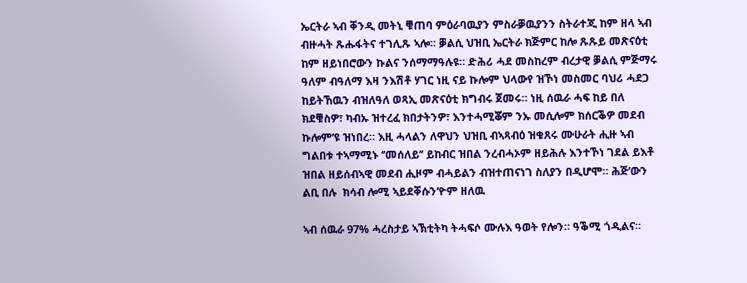ኤርትራ ኣብ ቐንዲ መትኒ ቑጠባ ምዕራባዉያን ምስራቓዉያንን ስትራተጂ ከም ዘላ ኣብ ብዙሓት ጹሑፋትና ተገሊጹ ኣሎ። ቓልሲ ህዝቢ ኤርትራ ክጅምር ከሎ ጹጹይ መጽናዕቲ ከም ዘይነበሮውን ኩልና ንሰማማዓሉዩ። ድሕሪ ሓደ መስከረም ብረታዊ ቓልሲ ምጅማሩ ዓለም ብዓለማ እዛ ንእሽቶ ሃገር ነዚ ናይ ኩሎም ህላውየ ዝኾነ መስመር ባህሪ ሓደጋ ከይትኸዉን ብዝለዓለ ወጻኢ መጽናዕቲ ክግብሩ ጀመሩ። ነዚ ሰዉራ ሓፍ ከይ በለ ክደቑስዎ፣ ካብኡ ዝተረፈ ክበታትንዎ፣ እንተሓሚቖም ንኡ መሲሎም ክሰርቕዎ መደብ ኩሎም’ዩ ዝነበረ። እዚ ሓላልን ለዋህን ህዝቢ ብኣጻብዕ ዝቁጸሩ ሙሁራት ሒዙ ኣብ ግልበቱ ተኣማሚኑ ‘’መሰለይ’’ ይከብር ዝበል ንረብሓኦም ዘይሕሉ እንተኾነ ገደል ይእቶ ዝበል ዘይሰብኣዊ መደብ ሒዞም ብሓይልን ብዝተጠናነገ ስለያን በዲሆሞ። ሕጅ’ውን ልቢ በሉ  ክሳብ ሎሚ ኣይደቐሱን’ዮም ዘለዉ

ኣብ ሰዉራ 97% ሓረስታይ ኣኽቲትካ ትሓፍሶ ሙሉእ ዓወት የሎን። ዓቕሚ ጎዲልና።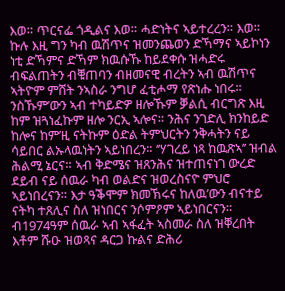እወ። ጥርናፌ ጎዲልና እወ። ሓድነትና ኣይተረረን። እወ። ኩሉ እዚ ግን ካብ ዉሽጥና ዝመንጨወን ድኻማና ኣይኮነን ነቲ ድኻምና ድኻም ክዉሱኹ ከይደቀሱ ዝሓድሩ ብፍልጠትን ብቑጠባን ብዘመናዊ ብረትን ኣብ ዉሽጥና ኣትዮም ምሸት ንኣስራ ንግሆ ፈቲሖማ የጽነሑ ነበሩ። ንስኹም’ውን ኣብ ተካይድዎ ዘሎኹም ቓልሲ ብርግጽ እዚ ከም ዝጓነፈኩም ዘሎ ንርኢ ኣሎና። ንሕና ንገድሊ ክንከይድ ከሎና ከም’ዚ ናትኩም ዕድል ትምህርትን ንቅሓትን ናይ ሳይበር ልኡላዉነትን ኣይነበረን። ‘’ሃገረይ ነጻ ከዉጽኣ’’ ዝብል ሕልሚ ኔርና። ኣብ ቅድሜና ዝጸንሕና ዝተጠናነገ ውረድ ደይብ ናይ ሰዉራ ካብ ወልድና ዝወረስናዮ ምህሮ ኣይነበረናን። እታ ዓቕሞም ክመኽሩና ከለዉ’ውን ብናተይ ናትካ ተጸሊና ስለ ዝነበርና ንሶምዖም ኣይነበርናን።  ብ1974ዓም ሰዉራ ኣብ ኣፋፈት ኣስመራ ስለ ዝቐረበት እቶም ሹዑ ዝወጻና ዳርጋ ኩልና ድሕሪ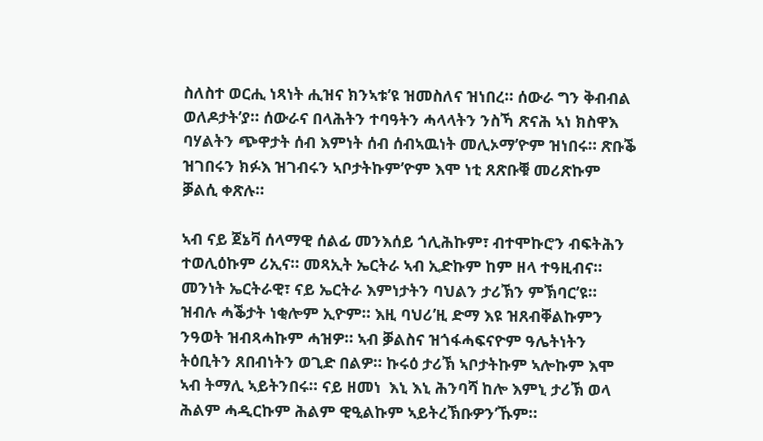ስለስተ ወርሒ ነጻነት ሒዝና ክንኣቱ’ዩ ዝመስለና ዝነበረ። ሰውራ ግን ቅብብል ወለዶታት’ያ። ሰውራና በላሕትን ተባዓትን ሓላላትን ንስኻ ጽናሕ ኣነ ክስዋእ ባሃልትን ጭዋታት ሰብ እምነት ሰብ ሰብኣዉነት መሊኦማ’ዮም ዝነበሩ። ጽቡቕ ዝገበሩን ክፉእ ዝገብሩን ኣቦታትኩም’ዮም እሞ ነቲ ጸጽቡቑ መሪጽኩም ቓልሲ ቀጽሉ።

ኣብ ናይ ጀኔቫ ሰላማዊ ሰልፊ መንእሰይ ጎሊሕኩም፣ ብተሞኩሮን ብፍትሕን ተወሊዕኩም ሪኢና። መጻኢት ኤርትራ ኣብ ኢድኩም ከም ዘላ ተዓዚብና። መንነት ኤርትራዊ፣ ናይ ኤርትራ እምነታትን ባህልን ታሪኽን ምኽባር’ዩ። ዝብሉ ሓቕታት ነቂሎም ኢዮም። እዚ ባህሪ’ዚ ድማ እዩ ዝጸብቐልኩምን ንዓወት ዝብጻሓኩም ሓዝዎ። ኣብ ቓልስና ዝጎፋሓፍናዮም ዓሌትነትን ትዕቢትን ጸበብነትን ወጊድ በልዎ። ኩሩዕ ታሪኽ ኣቦታትኩም ኣሎኩም እሞ  ኣብ ትማሊ ኣይትንበሩ። ናይ ዘመነ  እኒ እኒ ሕንባሻ ከሎ እምኒ ታሪኽ ወላ ሕልም ሓዲርኩም ሕልም ዊዒልኩም ኣይትረኽቡዎን’ኹም።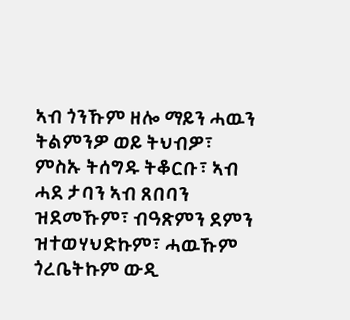ኣብ ጎንኹም ዘሎ ማይን ሓዉን ትልምንዎ ወይ ትህብዎ፣ ምስኡ ትሰግዱ ትቆርቡ፣ ኣብ ሓደ ታባን ኣብ ጸበባን ዝደመኹም፣ ብዓጽምን ደምን ዝተወሃህድኩም፣ ሓዉኹም ጎረቤትኩም ውዲ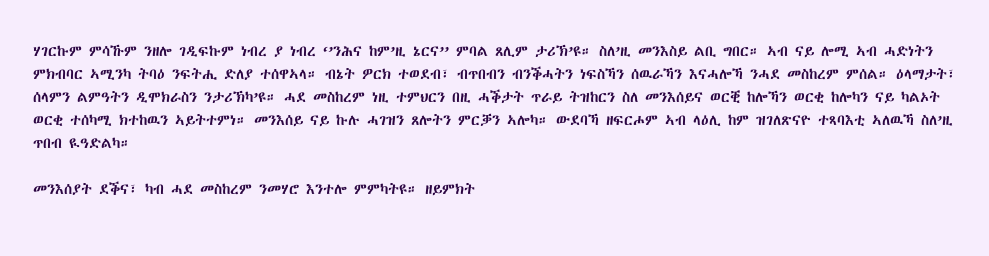ሃገርኩም ምሳኹም ንዘሎ ገዲፍኩም ነብረ ያ ነብረ ‘’ንሕና ከም’ዚ ኔርና’’ ምባል ጸሊም ታሪኽ’ዩ። ስለ’ዚ መንእስይ ልቢ ግበር። ኣብ ናይ ሎሚ ኣብ ሓድነትን ምክብባር ኣሚንካ ትባዕ ንፍትሒ ድለያ ተሰዋኣላ። ብኔት ዎርክ ተወደብ፣ ብጥበብን ብንቕሓትን ነፍስኻን ሰዉራኻን እናሓሎኻ ንሓደ መስከረም ምሰል። ዕላማታት፣ ሰላምን ልምዓትን ዲሞክራስን ንታሪኽካ’ዩ። ሓደ መስከረም ነዚ ተምህርን በዚ ሓቕታት ጥራይ ትዝከርን ስለ መንእሰይና ወርቒ ከሎኻን ወርቂ ከሎካን ናይ ካልኦት ወርቂ ተሰካሚ ክተከዉን ኣይትተምነ። መንእሰይ ናይ ኩሉ ሓገዝን ጸሎትን ምርቓን ኣሎካ። ውደባኻ ዘፍርሖም ኣብ ላዕሊ ከም ዝገለጽናዮ ተጻባእቲ ኣለዉኻ ስለ’ዚ ጥበብ ዪዓድልካ።

መንእሰያት ደቕና፣ ካብ ሓደ መስከረም ንመሃሮ እንተሎ ምምካትዩ። ዘይምክት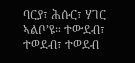ባርያ፣ ሕሱር፣ ሃገር ኣልቦ’ዩ። ተውደብ፣ ተወደብ፣ ተወደብ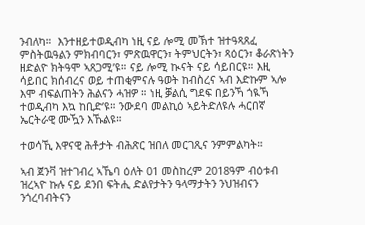ንብለካ።  እንተዘይተወዲብካ ነዚ ናይ ሎሚ መኽተ ዝተዓጻጸፈ ምስትዉዓልን ምክብባርን፣ ምጽዉዋርን፣ ትምህርትን፣ ጻዕርን፣ ቆራጽነትን ዘድልዮ ክትዓሞ ኣጸጋሚ’ዩ። ናይ ሎሚ ኲናት ናይ ሳይበርዩ። እዚ ሳይበር ክሰብረና ወይ ተጠቂምናሉ ዓወት ከብስረና ኣብ እድኩም ኣሎ እሞ ብፍልጠትን ሕልናን ሓዝዎ ። ነዚ ቓልሲ ግደፍ በይንኻ ጎዪኻ ተወዲብካ እኳ ከቢድ’ዩ። ንውደባ መልኪዕ ኣይትድለዩሉ ሓርበኛ ኤርትራዊ ሙዃን እኹልዩ።

ተወሳኺ እዋናዊ ሕቶታት ብሕጽር ዝበለ መርገጺና ንምምልካት።

ኣብ ጀንቫ ዝተገብረ ኣኼባ ዕለት 01 መስከረም 2018ዓም ብዕቱብ ዝረኣዮ ኩሉ ናይ ደንበ ፍትሒ ድልየታትን ዓላማታትን ንህዝብናን ንጎረባብትናን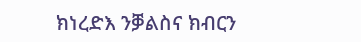ክነረድእ ንቓልስና ክብርን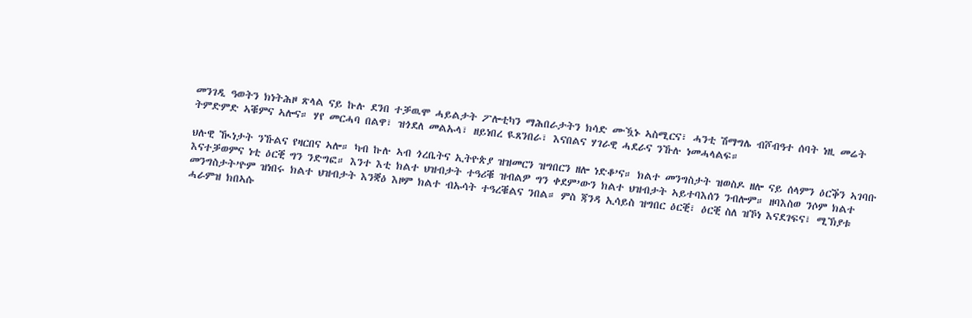መንገዲ ዓወትን ክነትሕዞ ጽላል ናይ ኩሉ ደንበ ተቓዉሞ ሓይልታት ፖሎቲካን ማሕበራታትን ክሳድ ሙዃኑ ኣስሚርና፣ ሓንቲ ሽማግሌ ብሾብዓተ ሰባት ነዚ መሬት ትምድምድ ኣቑምና ኣሎና። ሃየ መርሓባ በልዋ፣ ዝጎደለ መልኡላ፣ ዘይነበረ ዪጸንበራ፣ እናበልና ሃገራዊ ሓደራና ንኹሉ ነመሓላልፍ።

ህሉዊ ዂነታት ንኹልና የዛርበና ኣሎ። ካብ ኩሉ ኣብ ጎረቤትና ኢትዮጵያ ዝዝመርን ዝግበርን ዘሎ ነድቆ’ና። ክልተ መንግስታት ዝወስዶ ዘሎ ናይ ሰላምን ዕርቕን ኣገባቡ እናተቓወምና ነቲ ዕርቒ ግን ንድግፎ። እንተ እቲ ክልተ ህዝብታት ተዓሪቑ ዝብልዎ ግን ቀደም’ውን ክልተ ህዝብታት ኣይተባእሰን ንብሎም። ዘባእስወ ንሶም ክልተ መንግስታት’ዮም ዝነበሩ ክልተ ህዝብታት እንቛዕ እዞም ክልተ ብኡሳት ተዓረቑልና ንበል። ምስ ጃንዳ ኢሳይስ ዝግበር ዕርቒ፣ ዕርቒ ስለ ዝኾነ እናደገፍና፣ ሚኽያቱ ሓራምዝ ክበኣሱ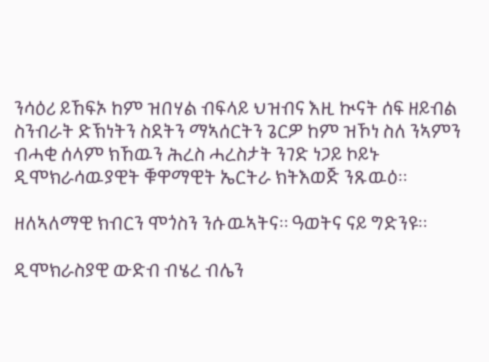ንሳዕሪ ይኸፍኦ ከም ዝበሃል ብፍላይ ህዝብና እዚ ኲናት ሰፍ ዘይብል ስንብራት ድኽነትን ስደትን ማኣሰርትን ጌርዎ ከም ዝኾነ ስለ ንኣምን ብሓቂ ሰላም ክኸዉን ሕረስ ሓረስታት ንገድ ነጋይ ኮይኑ ዲሞክራሳዉያዊት ቑዋማዊት ኤርትራ ክትእወጅ ንጹዉዕ።

ዘለኣለማዊ ክብርን ሞጎስን ንሱዉኣትና። ዓወትና ናይ ግድንዩ።

ዲሞክራስያዊ ውድብ ብሄረ ብሌን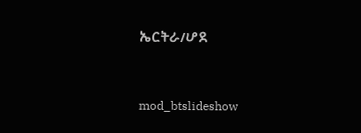ኤርትራ/ሆደ



mod_btslideshow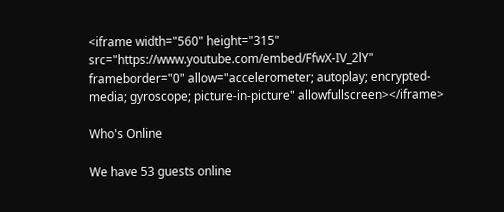<iframe width="560" height="315" src="https://www.youtube.com/embed/FfwX-IV_2lY" frameborder="0" allow="accelerometer; autoplay; encrypted-media; gyroscope; picture-in-picture" allowfullscreen></iframe>

Who's Online

We have 53 guests online